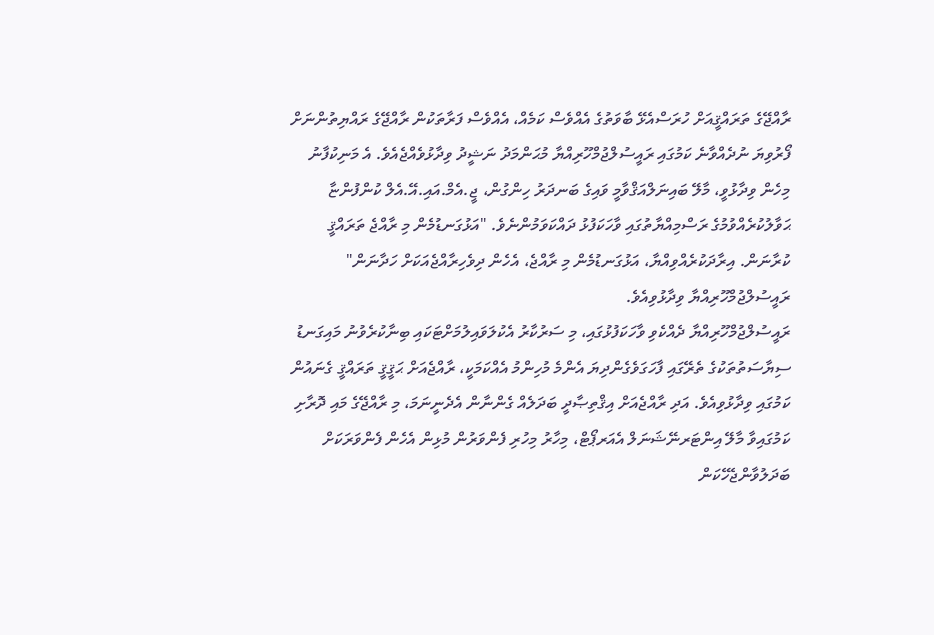ރާއްޖޭގެ ތަރައްޤީއަށް ހުރަސްއެޅޭ ބާވަތުގެ އެއްވެސް ކަމެއް، އެއްވެސް ފަރާތަކުން ރާއްޖޭގެ ރައްޔިތުންނަށް ފޯރުވިޔަ ނުދެއްވާނެ ކަމުގައި ރައީސުލްޖުމްހޫރިއްޔާ މުޙަންމަދު ނަޝީދު ވިދާޅުވެއްޖެއެވެ. އެ މަނިކުފާނު މިހެން ވިދާޅުވީ، މާލޭ ބައިނަލްއަޤްވާމީ ވައިގެ ބަނދަރު ހިންގުން، ޖީ.އެމް.އައި.އޭ.އެލް ކުންފުންޏާ ޙަވާލުކުރެއްވުމުގެ ރަސްމިއްޔާތުގައި ވާހަކަފުޅު ދައްކަވަމުންނެވެ. "އަޅުގަނޑުމެން މި ރާއްޖެ ތަރައްޤީ ކުރާނަން. އިރާދަކުރެއްވިއްޔާ، އަޅުގަނޑުމެން މި ރާއްޖެ، އެހެން ދިވެހިރާއްޖެއަކަށް ހަދާނަން" ރައީސުލްޖުމްހޫރިއްޔާ ވިދާޅުވިއެވެ.
ރައީސުލްޖުމްހޫރިއްޔާ ދެއްކެވި ވާހަކަފުޅުގައި، މި ސަރުކާރު އެކުލަވައިލުމަށްޓަކައި ބިނާކުރެވުނު މައިގަނޑު ސިޔާސަތުތަކުގެ ތެރޭގައި ފާހަގަވެގެންދިޔަ އެންމެ މުހިންމު އެއްކަމަކީ، ރާއްޖެއަށް ޙަޤީޤީ ތަރައްޤީ ގެނައުން ކަމުގައި ވިދާޅުވިއެވެ. އަދި ރާއްޖެއަށް އިޤްތިޞާދީ ބަދަލެއް ގެންނާން އެދެނީނަމަ، މި ރާއްޖޭގެ މައި ދޮރާށި ކަމުގައިވާ މާލޭ އިންޓަރނޭޝަނަލް އެއަރޕޯޓް، މިހާރު މިހުރި ފެންވަރުން މުޅިން އެހެން ފެންވަރަކަށް ބަދަލުވާންޖެހޭކަން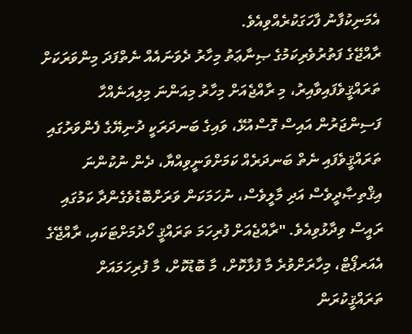އެމަނިކުފާނު ފާހަގަކުރެއްވިއެވެ.
ރާއްޖޭގެ ފަތުރުވެރިކަމުގެ ޞިނާޢަތު މިހާރު ދެވަނައެއް ނެތްފަދަ މިންވަރަކަށް ތަރައްޤީވެފައިވާއިރު، މި ރާއްޖެއަށް މިހާރު މިއަންނަ މިލިއަނެއްހާ ފަސިންޖަރުން އައިސް ގޮސްއުޅޭ، ވައިގެ ބަނދަރަކީ ދުނިޔޭގެ ފެންވަރުގައި ތަރައްޤީވެފައި ނެތް ބަނދަރެއް ކަމަށްވަނީވިއްޔާ، ދެން ނުކުންނަ އިޤްތިޞާދީވެސް އަދި މާލީވެސް، ނުހަމަކަން ވަރަށްބޮޑުވެގެންދާ ކަމުގައި ރައީސް ވިދާޅުވިއެވެ. "ރާއްޖެއަށް ފުރިހަމަ ތަރައްޤީ ހޯދުމަށްޓަކައި، ރާއްޖޭގެ އެއަރޕޯޓް، މިހާރަށްވުރެ މާ ފުޅާކޮށް، މާ ބޮޑުކޮށް، މާ ފުރިހަމައަށް ތަރައްޤީކުރަން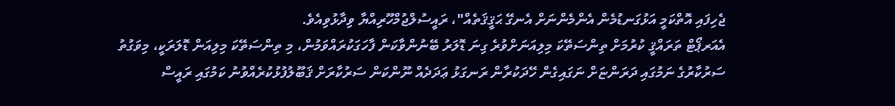ޖެހިފައި އޮތްކަމީ އަޅުގަނޑުމެން އެންމެންނަށް އެނގޭ ޙަޤީޤަތެއް"، ރައީސުލްޖުމްހޫރިއްޔާ ވިދާޅުވިއެވެ.
އެއަރޕޯޓް ތަރައްޤީ ކުރުމަށް ތިންސަތޭކަ މިލިއަނަށްވުރެ ގިނަ ޑޮލަރު ބޭނުންވާކަން ފާހަގަކުރައްވަމުން، މި ތިންސަތޭކަ މިލިއަން ޑޮލަރަކީ، މިވަގުތު ސަރުކާރުގެ ނަމުގައި ދަރަންޏަށް ނަގައިގެން ހޭދަކުރާން ރަނގަޅު ޢަދަދެއް ނޫންކަން ސަރުކާރަށް ޤަބޫލުފުޅުކުރެއްވުނު ކަމުގައި ރައީސް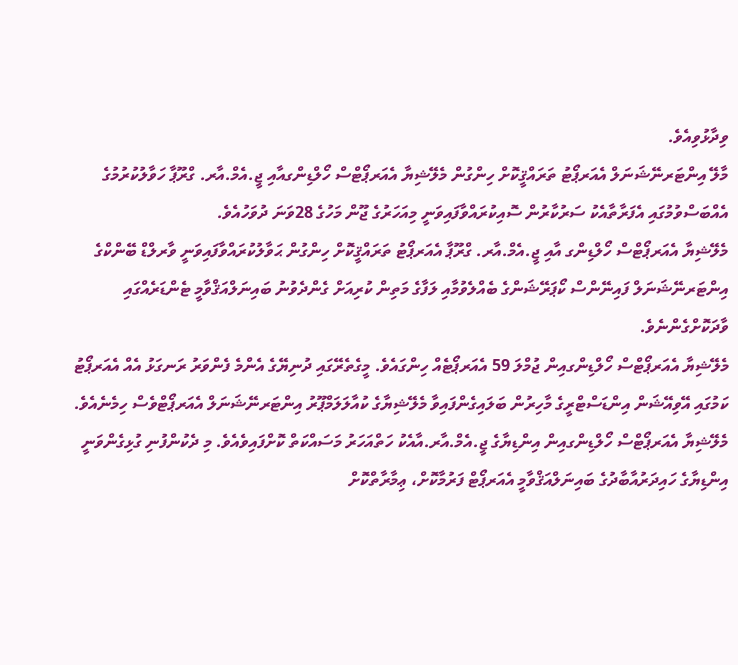ވިދާޅުވިއެވެ.
މާލޭ އިންޓަރނޭޝަނަލް އެއަރޕޯޓު ތަރައްޤީކޮށް ހިންގުން މެލޭޝިޔާ އެއަރޕޯޓްސް ހޯލްޑިންގއާއި ޖީ.އެމް.އާރ. ގްރޫޕާ ހަވާލުކުރުމުގެ އެއްބަސްވުމުގައި އެފަރާތާއެކު ސަރުކާރުން ސޮއިކުރައްވާފައިވަނީ މިއަހަރުގެ ޖޫން މަހުގެ 28ވަނަ ދުވަހުއެވެ.
މެލޭޝިޔާ އެއަރޕޯޓްސް ހޯލްޑިންގ އާއި ޖީ.އެމް.އާރ. ގްރޫޕާ އެއަރޕޯޓު ތަރައްޤީކޮށް ހިންގުން ޙަވާލުކުރައްވާފައިވަނީ ވާރލްޑް ބޭންކްގެ އިންޓަރނޭޝަނަލް ފައިނޭންސް ކޯޕަރޭޝަންގެ ބެއްލެވުމާއި ލަފާގެ މަތިން ކުރިއަށް ގެންދެވުނު ބައިނަލްއަޤްވާމީ ޓެންޑަރެއްގައި ވާދަކޮށްގެންނެވެ.
މެލޭޝިޔާ އެއަރޕޯޓްސް ހޯލްޑިންގއިން ޖުމްލަ 59 އެއަރޕޯޓެއް ހިންގައެވެ. މީގެތެރޭގައި ދުނިޔޭގެ އެންމެ ފެންވަރު ރަނގަޅު އެއް އެއަރޕޯޓު ކަމުގައި އޭވިއޭޝަން އިންޑަސްޓްރީގެ މާހިރުން ބަލައިގެންފައިވާ މެލޭޝިޔާގެ ކުއާލަލަމްޕޫރު އިންޓަރނޭޝަނަލް އެއަރޕޯޓްވެސް ހިމެނެއެވެ.
މެލޭޝިޔާ އެއަރޕޯޓްސް ހޯލްޑިންގއިން އިންޑިޔާގެ ޖީ.އެމް.އާރ.އާއެކު ހަތްއަހަރު މަސައްކަތް ކޮށްފައިވެއެވެ. މި ދެކުންފުނި ގުޅިގެންވަނީ އިންޑިޔާގެ ހައިދަރުއާބާދުގެ ބައިނަލްއަޤްވާމީ އެއަރޕޯޓް ފަރުމާކޮށް، ޢިމާރާތްކޮށް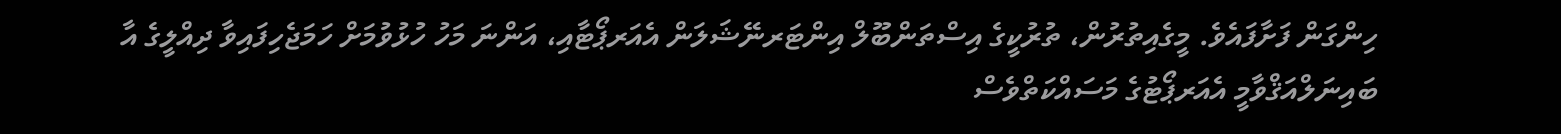ހިންގަން ފަށާފައެވެ. މީގެއިތުރުން، ތުރުކީގެ އިސްތަންބޫލް އިންޓަރނޭޝަލަން އެއަރޕޯޓާއި، އަންނަ މަހު ހުޅުވުމަށް ހަމަޖެހިފައިވާ ދިއްލީގެ އާ ބައިނަލްއަޤްވާމީ އެއަރޕޯޓުގެ މަސައްކަތްވެސް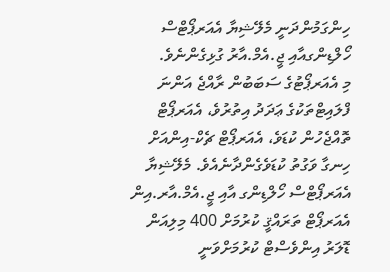ހިންގަމުންދަނީ މެލޭޝިޔާ އެއަރޕޯޓްސް ހޯލްޑިންގއާއި ޖީ.އެމް.އާރު ގުޅިގެންނެވެ.
މި އެއަރޕޯޓުގެ ސަބަބުން ރާއްޖެ އަންނަ ފްލައިޓްތަކުގެ ޢަދަދު އިތުރުވެ، އެއަރޕޯޓް ތޮއްޖެހުން ކުޑަވެ، އެއަރޕޯޓް ޗެކް-އިންއަށް ހިނގާ ވަގުތު ކުޑަވެގެންދާނެއެވެ. މެލޭޝިޔާ އެއަރޕޯޓްސް ހޯލްޑިންގ އާއި ޖީ.އެމް.އާރ.އިން އެއަރޕޯޓް ތަރައްޤީ ކުރުމަށް 400 މިލިއަން ޑޮލަރު އިންވެސްޓް ކުރުމަށްވަނީ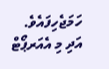ހަމަޖެހިފައެވެ. އަދި މި އެއަރޕޯޓް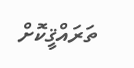ތަރައްޤީކޮށް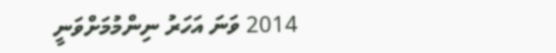2014 ވަނަ އަހަރު ނިންމުމަށްވަނީ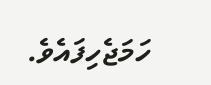ހަމަޖެހިފައެވެ.